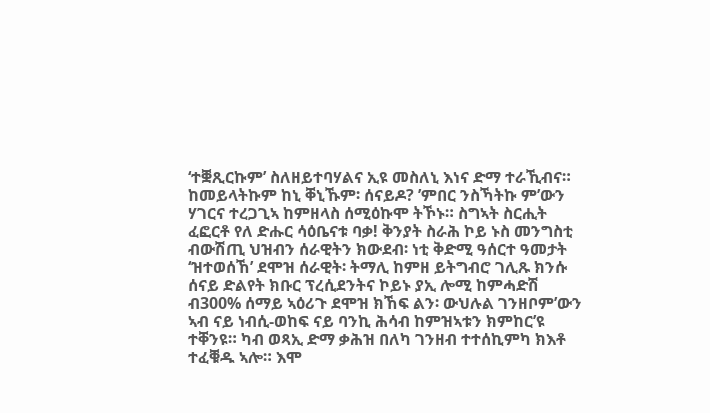‘ተቛጺርኩም’ ስለዘይተባሃልና ኢዩ መስለኒ እነና ድማ ተራኺብና። ከመይላትኩም ከኒ ቐኒኹም፡ ሰናይዶ? ’ምበር ንስኻትኩ ም’ውን ሃገርና ተረጋጊኣ ከምዘላስ ሰሚዕኩሞ ትኾኑ። ስግኣት ስርሒት ፈፎርቶ የለ ድሑር ሳዕቤናቱ ባቃ! ቅንያት ስራሕ ኮይ ኑስ መንግስቲ ብውሽጢ ህዝብን ሰራዊትን ክውደብ፡ ነቲ ቅድሚ ዓሰርተ ዓመታት ‘ዝተወሰኸ’ ደሞዝ ሰራዊት፡ ትማሊ ከምዘ ይትግብሮ ገሊጹ ክንሱ ሰናይ ድልየት ክቡር ፕረሲደንትና ኮይኑ ያኢ ሎሚ ከምሓድሽ ብ300% ሰማይ ኣዕሪጉ ደሞዝ ክኸፍ ልን፡ ውህሉል ገንዘቦም’ውን ኣብ ናይ ነብሲ-ወከፍ ናይ ባንኪ ሕሳብ ከምዝኣቱን ክምከር’ዩ ተቐንዩ። ካብ ወጻኢ ድማ ቃሕዝ በለካ ገንዘብ ተተሰኪምካ ክእቶ ተፈቑዱ ኣሎ። እሞ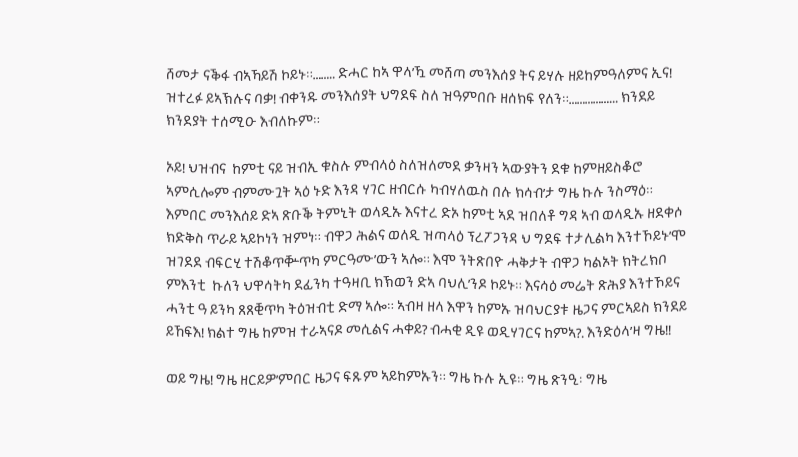ሸመታ ናቕፋ ብኣኻይሽ ኮይኑ።…….. ድሓር ከኣ ዋላ’ዃ መሸጣ መንእሰያ ትና ይሃሉ ዘይከምዓለምና ኢና! ዝተረፉ ይኣኽሉና ባቃ! ብቀንዱ መንእሰያት ህግደፍ ስለ ዝዓምበቡ ዘሰክፍ የለን።……………... ክንደይ ክንደያት ተሰሚዑ እብለኩም።

ኦይ! ህዝብና  ከምቲ ናይ ዝብኢ ቁስሉ ምብላዕ ስለዝለመደ ቃንዛን ኣውያትን ደቁ ከምዘይስቆሮ ኣምሲሎም ብምሙጓት ኣዕ ኑድ እንዳ ሃገር ዘብርሱ ካብሃለዉስ በሉ ክሳብ’ታ ግዜ ኩሉ ንስማዕ። እምበር መንእሰይ ድኣ ጽቡቕ ትምኒት ወላዲኡ እናተረ ድኦ ከምቲ ኣደ ዝበለቶ ግዳ ኣብ ወላዲኡ ዘደቀሶ ክድቅስ ጥራይ ኣይኮነን ዝምነ። ብዋጋ ሕልና ወለዲ ዝጣላዕ ፕረፖጋንዳ ህ ግደፍ ተታሊልካ እንተኾይኑ’ሞ ዝገደደ ብፍርሂ ተሽቆጥቝጥካ ምርዓሙ’ውን ኣሎ። እሞ ንትጽበዮ ሓቅታት ብዋጋ ካልኦት ክትረክቦ ምእንቲ  ኩለን ህዋሳትካ ደፊንካ ተዓዛቢ ክኽወን ድኣ ባህሊ’ንዶ ኮይኑ። እናሳዕ መሬት ጽሕያ እንተኾይና ሓንቲ ዓ ይንካ ጸጸቒጥካ ትዕዝብቲ ድማ ኣሎ። ኣብዛ ዘላ እዋን ከምኡ ዝባህርያቱ ዜጋና ምርኣይስ ክንደይ ይኸፍእ! ክልተ ግዜ ከምዝ ተራኣናዶ መሲልና ሓቀይ? ብሓቂ ዲዩ ወዲሃገርና ከምኣ?. እንድዕላ’ዛ ግዜ!!

ወይ ግዜ! ግዜ ዘርይዎ’ምበር ዜጋና ፍጹም ኣይከምኡን። ግዜ ኩሉ ኢዩ። ግዜ ጽንዒ፡ ግዜ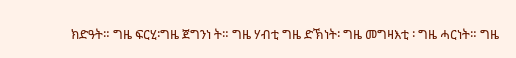ክድዓት። ግዜ ፍርሂ፡ግዜ ጀግንነ ት። ግዜ ሃብቲ ግዜ ድኽነት፡ ግዜ መግዛእቲ ፡ ግዜ ሓርነት። ግዜ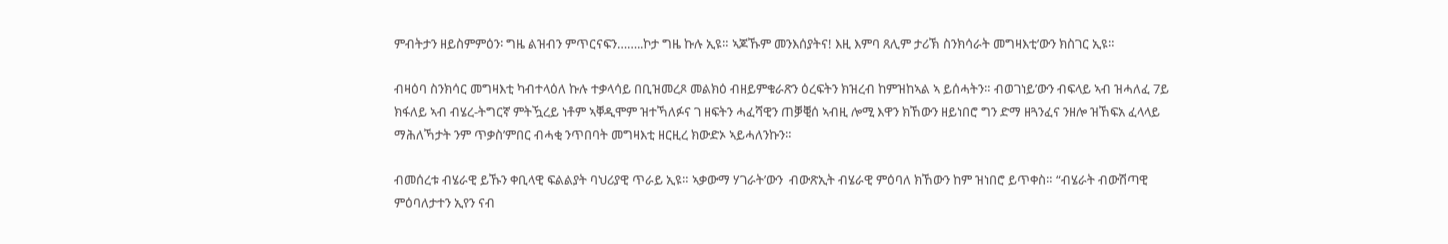ምብትታን ዘይስምምዕን፡ ግዜ ልዝብን ምጥርናፍን……..ኮታ ግዜ ኩሉ ኢዩ። ኣጆኹም መንእሰያትና! እዚ እምባ ጸሊም ታሪኽ ስንክሳራት መግዛእቲ’ውን ክስገር ኢዩ።

ብዛዕባ ስንክሳር መግዛእቲ ካብተላዕለ ኩሉ ተቃላሳይ በቢዝመረጾ መልክዕ ብዘይምቁራጽን ዕረፍትን ክዝረብ ከምዝከኣል ኣ ይሰሓትን። ብወገነይ’ውን ብፍላይ ኣብ ዝሓለፈ 7ይ ክፋለይ ኣብ ብሄረ-ትግርኛ ምትዃረይ ነቶም ኣቐዲሞም ዝተኻለፉና ገ ዘፍትን ሓፈሻዊን ጠቓቒሰ ኣብዚ ሎሚ እዋን ክኸውን ዘይነበሮ ግን ድማ ዘጓንፈና ንዘሎ ዝኸፍአ ፈላላይ ማሕለኻታት ንም ጥቃስ’ምበር ብሓቂ ንጥበባት መግዛእቲ ዘርዚረ ክውድኦ ኣይሓለንኩን።

ብመሰረቱ ብሄራዊ ይኹን ቀቢላዊ ፍልልያት ባህሪያዊ ጥራይ ኢዩ። ኣቃውማ ሃገራት’ውን  ብውጽኢት ብሄራዊ ምዕባለ ክኸውን ከም ዝነበሮ ይጥቀስ። “ብሄራት ብውሽጣዊ ምዕባለታተን ኢየን ናብ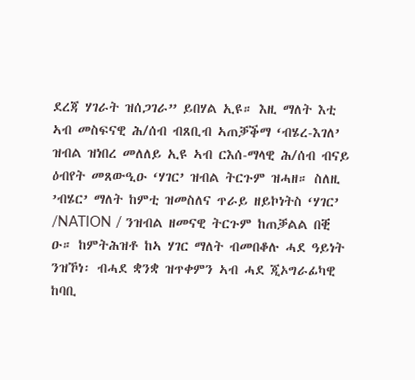ደረጃ ሃገራት ዝሰጋገራ” ይበሃል ኢዩ። እዚ ማለት እቲ ኣብ መስፍናዊ ሕ/ሰብ ብጸቢብ ኣጠቓቕማ ‘ብሄረ-እገለ’ ዝብል ዝነበረ መለለይ ኢዩ ኣብ ርእሰ-ማላዊ ሕ/ሰብ ብናይ ዕብየት መጸውዒዑ ‘ሃገር’ ዝብል ትርጉም ዝሓዘ። ስለዚ ’ብሄር’ ማለት ከምቲ ዝመስለና ጥራይ ዘይኮነትስ ‘ሃገር’ /NATION / ንዝብል ዘመናዊ ትርጉም ከጠቓልል በቒ ዑ። ከምትሕዝቶ ከኣ ሃገር ማለት ብመበቆሉ ሓደ ዓይነት ንዝኾነ፡ ብሓደ ቋንቋ ዝጥቀምን ኣብ ሓደ ጂኦግራፊካዊ ከባቢ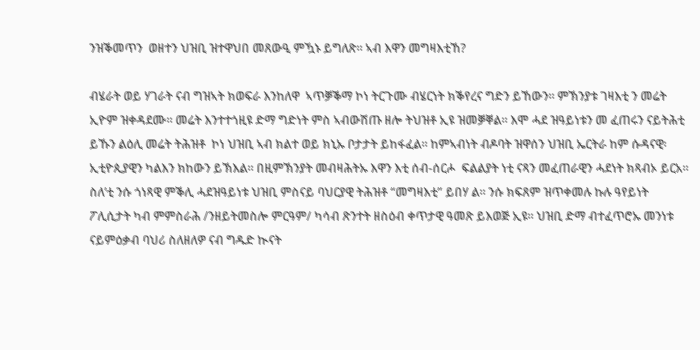ንዝቕመጥን  ወዘተን ህዝቢ ዝተዋህበ መጸውዒ ምዃኑ ይግለጽ። ኣብ እዋን መግዛእቲኸ?

ብሄራት ወይ ሃገራት ናብ ግዝኣት ክወፍራ እንከለዋ  ኣጥቓቕማ ኮነ ትርጉሙ ብሄርነት ክቕየረና ግድን ይኸውን። ምኽንያቱ ገዛእቲ ን መሬት ኢዮም ዝቀዳደሙ። መሬት እንተተጎዚዩ ድማ ግድነት ምስ ኣብውሽጡ ዘሎ ትህዝቶ ኢዩ ዝመቓቐል። እሞ ሓደ ዝዓይነቱን መ ፈጠሩን ናይትሕቲ ይኹን ልዕሊ መሬት ትሕዝቶ  ኮነ ህዝቢ ኣብ ክልተ ወይ ክኒኡ ቦታታት ይከፋፈል። ከምኣብነት ብዶባት ዝዋሰን ህዝቢ ኤርትራ ከም ሱዳናዊ፡ ኢቲዮጲያዊን ካልእን ክከውን ይኽእል። በዚምኽንያት መብዛሕትኡ እዋን እቲ ሰብ-ሰርሖ  ፍልልያት ነቲ ናጻን መፈጠራዊን ሓደነት ክጻብኦ ይርአ። ስለ’ቲ ንሱ ጎነጻዊ ምቕሊ ሓደዝዓይነቱ ህዝቢ ምስናይ ባህርያዊ ትሕዝቶ “መግዛእቲ” ይበሃ ል። ንሱ ክፍጸም ዝጥቀመሉ ኩሉ ዓየይነት ፖሊሲታት ካብ ምምስራሕ /ንዘይትመስሎ ምርዓም/ ካሳብ ጽንተት ዘስዕብ ቀጥታዊ ዓመጽ ይእወጅ ኢዩ። ህዝቢ ድማ ብተፈጥሮኡ መንነቱ ናይምዕቃብ ባህሪ ስለዘለዎ ናብ ግዱድ ኲናት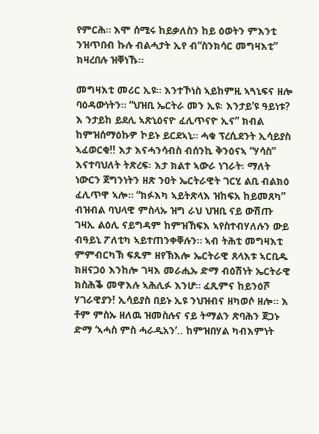የምርሕ። እሞ ሰሚሩ ከይቃለስን ከይ ዕወትን ምእንቲ ንዝጥበብ ኩሉ ብልሓታት ኢየ ብ“ስንክሳር መግዛእቲ” ክዛረበሉ ዝቐነኹ።

መግዛእቲ መሪር ኢዩ። እንተኾነስ ኣይከምዚ ኣጓኒፍና ዘሎ ባዕዳውነትን። “ህዝቢ ኤርትራ መን ኢዩ፡ እንታይ’ዩ ዓይነቱ? እ ንታይከ ይደሊ ኣጽኒዕናዮ ፈሊጥናዮ ኢና” ክብል ከምዝሰማዕኩዎ ኮይኑ ይርደኣኒ። ሓቁ ፕረሲደንት ኢሳይያስ ኣፈወርቂ!! እታ እናሓንሳብስ ብሰንኪ ቅንዕናኣ “ሃሳስ” እናተባህለት ትጽረፍ፡ እታ ክልተ ኣውራ ነገራት፡ ማለት ነውርን ጀግንነትን ዘጽ ንዐት ኤርትራዊት ገርሂ ልቢ ብልክዕ ፈሊጥዋ ኣሎ። “ክፉእካ ኣይትጽላእ ዝከፍአ ከይመጸካ” ብዝብል ባህላዊ ምስላኡ ዝግ ራህ ህዝቢ ናይ ውሽጡ ገዛኢ ልዕሊ ናይግዳም ከምዝኸፍእ ኣየስተብሃለሉን ውይ ብዓይኒ ፖለቲካ ኣይተጠንቀቐሉን። ኣብ ትሕቲ መግዛእቲ ምምብርካኽ ፍጹም ዘየኽእሎ ኤርትራዊ ጸላእቱ ኣርቢዱ ክዘናጋዕ እንከሎ ገዛእ መራሒኡ ድማ ብዕሽነት ኤርትራዊ ክስሕቕ መዋእሉ ኣሕሊፉ እንሆ። ፈጺምና ከይንዕሾ ሃገራዊያን! ኢሳይያስ በይኑ ኢዩ ንህዝብና ዘካወሶ ዘሎ። እ ቶም ምስኡ ዘለዉ ዝመስሉና ናይ ትማልን ጽባሕን ጀጋኑ ድማ ‘ኣሓስ ምስ ሓራዲአን’.. ከምዝበሃል ካብእምነት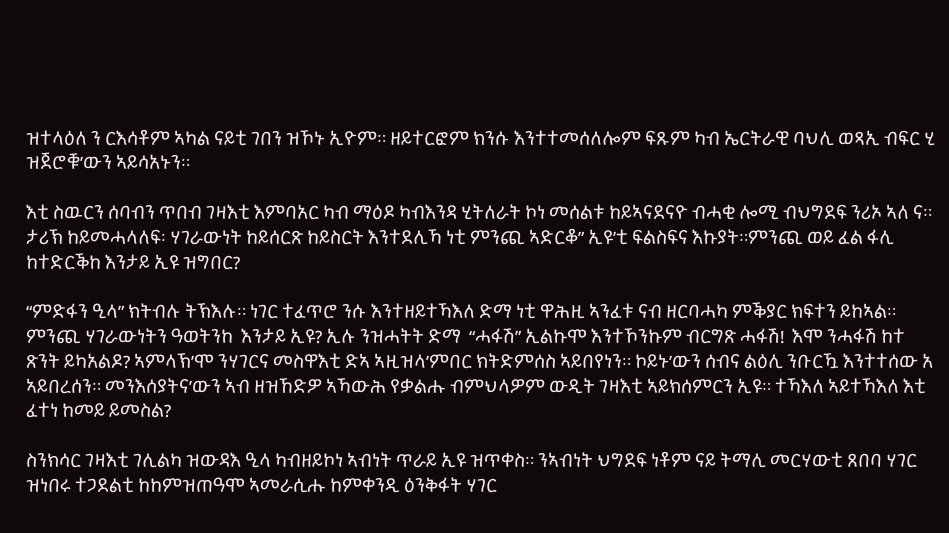ዝተላዕለ ን ርእሳቶም ኣካል ናይቲ ገበን ዝኾኑ ኢዮም። ዘይተርፎም ክንሱ እንተተመሰለሎም ፍጹም ካብ ኤርትራዊ ባህሊ ወጻኢ ብፍር ሂ ዝጀሮቑ’ውን ኣይሳአኑን።

እቲ ስዉርን ሰባብን ጥበብ ገዛእቲ እምባአር ካብ ማዕዶ ካብእንዳ ሂትለራት ኮነ መሰልቱ ከይኣናደናዮ ብሓቂ ሎሚ ብህግደፍ ንሪኦ ኣለ ና። ታሪኽ ከይመሓላለፍ፡ ሃገራውነት ከይሰርጽ ከይስርት እንተደሊኻ ነቲ ምንጪ ኣድርቆ” ኢዩ’ቲ ፍልስፍና እኩያት።ምንጪ ወይ ፈል ፋሊ ከተድርቕከ እንታይ ኢዩ ዝግበር?

“ምድፋን ዒላ” ክትብሉ ትኽእሉ። ነገር ተፈጥሮ ንሱ እንተዘይተኻእለ ድማ ነቲ ዋሕዚ ኣንፈቱ ናብ ዘርባሓካ ምቕያር ክፍተን ይከኣል።  ምንጪ ሃገራውነትን ዓወትንከ  እንታይ ኢዩ? ኢሉ ንዝሓትት ድማ  “ሓፋሽ” ኢልኩሞ እንተኾንኩም ብርግጽ ሓፋሽ!  እሞ ንሓፋሽ ከተ ጽንት ይካአልዶ? ኣምላኽ’ሞ ንሃገርና መስዋእቲ ድኣ ኣዚዝላ’ምበር ክትድምሰስ ኣይበየነን። ኮይኑ’ውን ሰብና ልዕሊ ንቡርዃ እንተተሰው አ ኣይበረሰን። መንእሰያትና’ውን ኣብ ዘዝኸድዎ ኣኻውሕ የቃልሑ ብምህላዎም ውዲት ገዛእቲ ኣይክሰምርን ኢዩ። ተኻእለ ኣይተኻእለ እቲ ፈተነ ከመይ ይመስል?

ስንክሳር ገዛእቲ ገሊልካ ዝውዳእ ዒላ ካብዘይኮነ ኣብነት ጥራይ ኢዩ ዝጥቀስ። ንኣብነት ህግደፍ ነቶም ናይ ትማሊ መርሃውቲ ጸበባ ሃገር ዝነበሩ ተጋደልቲ ከከምዝጠዓሞ ኣመራሲሑ ከምቀንዲ ዕንቅፋት ሃገር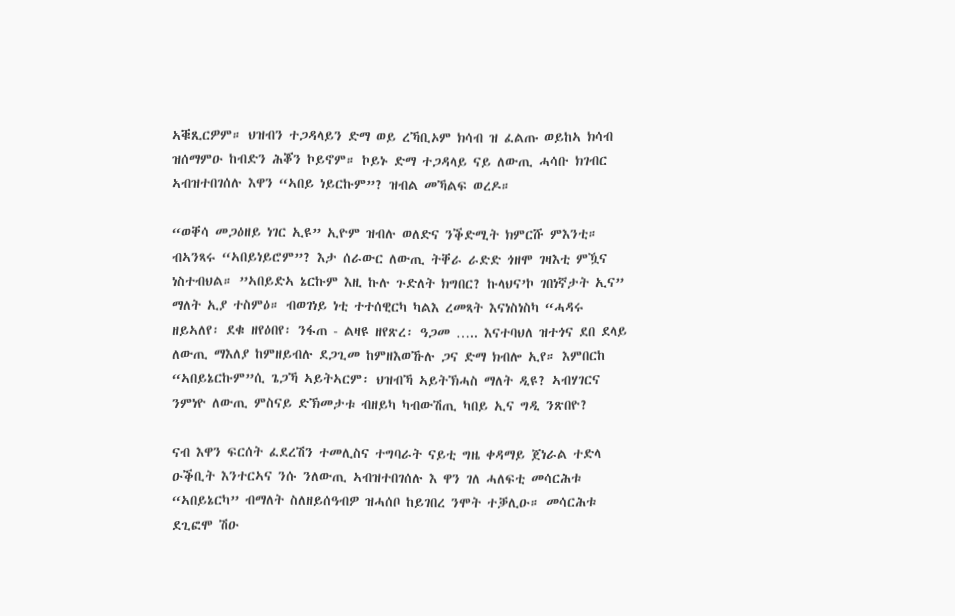ኣቑጺርዎም። ህዝብን ተጋዳላይን ድማ ወይ ረኻቢኦም ክሳብ ዝ ፈልጡ ወይከኣ ክሳብ ዝሰማምዑ ከብድን ሕቖን ኮይኖም። ኮይኑ ድማ ተጋዳላይ ናይ ለውጢ ሓሳቡ ክገብር ኣብዝተበገሰሉ እዋን “ኣበይ ነይርኩም”? ዝብል መኻልፍ ወረዶ።

“ወቐሳ መጋዕዘይ ነገር ኢዩ” ኢዮም ዝብሉ ወለድና ንቕድሚት ክምርሹ ምእንቲ። ብኣንጻሩ “ኣበይነይሮም”? እታ ሰራውር ለውጢ ትቐራ ራድድ ጎዘሞ ገዛእቲ ምዃና ነስተብህል። ”ኣበይድኣ ኔርኩም እዚ ኩሉ ጉድለት ክግበር? ኩላህና’ኮ ገበነኛታት ኢና” ማለት ኢያ ተስምዕ። ብወገነይ ነቲ ተተሰዊርካ ካልእ ረመጻት እናነስነስካ “ሓዳሩ ዘይኣለየ፡ ደቁ ዘየዕበየ፡ ንፋጠ - ልዛዩ ዘየጽረ፡ ዓጋመ ….. እናተባህለ ዝተጎና ደበ ደላይ ለውጢ ማእለያ ከምዘይብሉ ደጋጊመ ከምዘእወኹሉ ጋና ድማ ክብሎ ኢየ። እምበርከ “ኣበይኔርኩም”ሲ ጌጋኻ ኣይትኣርም፡ ህዝብኻ ኣይትኽሓስ ማለት ዲዩ? ኣብሃገርና ንምነዮ ለውጢ ምስናይ ድኽመታቱ ብዘይካ ካብውሽጢ ካበይ ኢና ግዲ ንጽበዮ?

ናብ እዋን ፍርሰት ፈደረሽን ተመሊስና ተግባራት ናይቲ ግዜ ቀዳማይ ጀነራል ተድላ ዑቕቢት እንተርኣና ንሱ ንለውጢ ኣብዝተበገሰሉ እ ዋን ገለ ሓለፍቲ መሳርሕቱ “ኣበይኔርካ” ብማለት ስለዘይሰዓብዎ ዝሓሰቦ ከይገበረ ንሞት ተቓሊዑ። መሳርሕቱ ደጊፎሞ ሽዑ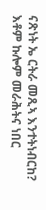ናጽነት ኤ ርትራ መጺኣ እንተትነብርከ? እቶም ኩሎም መራሕትና ነበር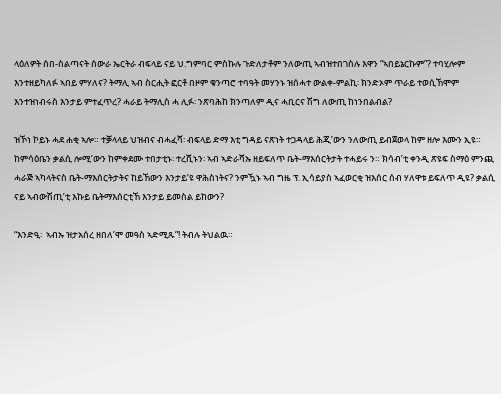ላዕለዎት ሰበ-ስልጣናት ሰውራ ኤርትራ ብፍላይ ናይ ህ.ግምባር ምስኩሉ ጉድለታቶም ንለውጢ ኣብዝተበገስሉ እዋን “ኣበይኔርኩም”? ተባሂሎም እንተዘይካለፉ ኣበይ ምሃለና? ትማሊ ኣብ ስርሒት ፎርቶ በዞም ቁንጣሮ ተባዓት መሃንኑ ዝሰሓተ ውልቀ-ምልኪ፡ ክንድኦም ጥራይ ተወሲኸሞም እንተዝነብሩስ እንታይ ምተፈጥረ? ሓራይ ትማሊስ ሓ ሊፉ፡ ንጽባሕከ ክንጣለም ዲና ሓቢርና ሽግ ለውጢ ከነንበልብል?

ዝኾነ ኮይኑ ሓደ ሐቂ ኣሎ። ተቓላላይ ህዝብና ብሓፈሻ፡ ብፍላይ ድማ እቲ ግዳይ ናጽነት ተጋዳላይ ሕጂ’ውን ንለውጢ ይብጀወላ ከም ዘሎ እሙን ኢዩ። ከምሳዕቤን ቃልሲ ሎሚ’ውን ከምቀደሙ ተበታቲኑ፡ ተረሺኑን፡ ኣብ ኣድራሻኡ ዘይፍለጥ ቤት-ማእሰርትታት ተሓይሩ ን። ክሳብ’ቲ ቀንዲ ጽዩፍ ስማዕ ምንጪ ሓራጅ ኣካላትናስ ቤት-ማእሰርትታትና ከይኸውን እንታይ’ዩ ዋሕስነትና? ንምዃኑ ኣብ ግዜ ፕ. ኢሳይያስ ኣፈወርቂ ዝእሰር ሰብ ሃለዋቱ ይፍለጥ ዲዩ? ቃልሲ ናይ ኣብውሽጢ’ቲ እኩይ ቤትማእሰርቲኸ እንታይ ይመስል ይከውን?

“እንድዒ፡  ኣብኡ ዝታአሰረ ዘበለ’ሞ መዓስ ኣድሚጹ”! ትብሉ ትህልዉ።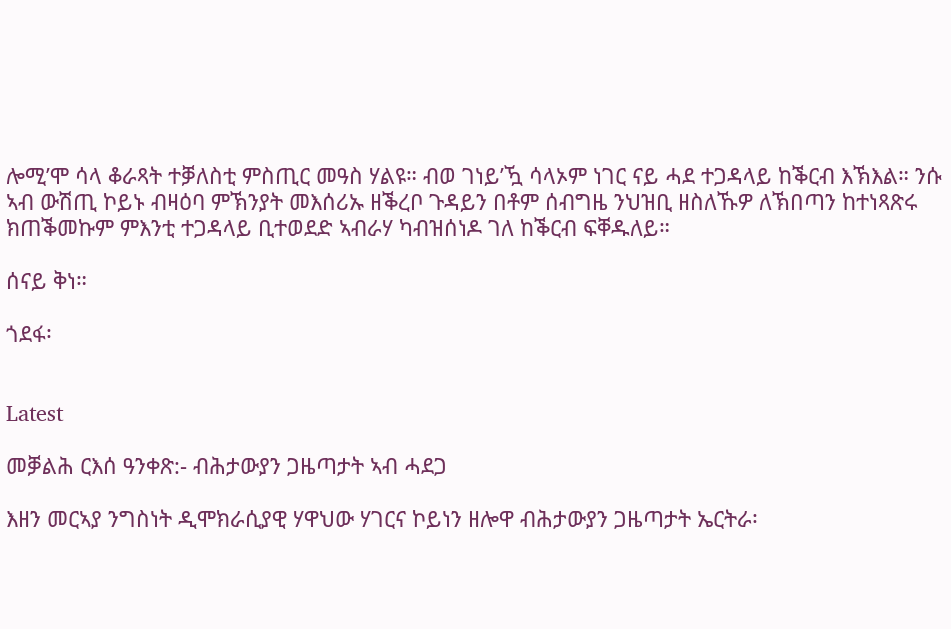ሎሚ’ሞ ሳላ ቆራጻት ተቓለስቲ ምስጢር መዓስ ሃልዩ። ብወ ገነይ’ዃ ሳላኦም ነገር ናይ ሓደ ተጋዳላይ ከቕርብ እኽእል። ንሱ ኣብ ውሽጢ ኮይኑ ብዛዕባ ምኽንያት መእሰሪኡ ዘቕረቦ ጉዳይን በቶም ሰብግዜ ንህዝቢ ዘስለኹዎ ለኽበጣን ከተነጻጽሩ ክጠቕመኩም ምእንቲ ተጋዳላይ ቢተወደድ ኣብራሃ ካብዝሰነዶ ገለ ከቕርብ ፍቐዱለይ።

ሰናይ ቅነ።

ጎደፋ፡


Latest

መቓልሕ ርእሰ ዓንቀጽ:- ብሕታውያን ጋዜጣታት ኣብ ሓደጋ

እዘን መርኣያ ንግስነት ዲሞክራሲያዊ ሃዋህው ሃገርና ኮይነን ዘሎዋ ብሕታውያን ጋዜጣታት ኤርትራ፡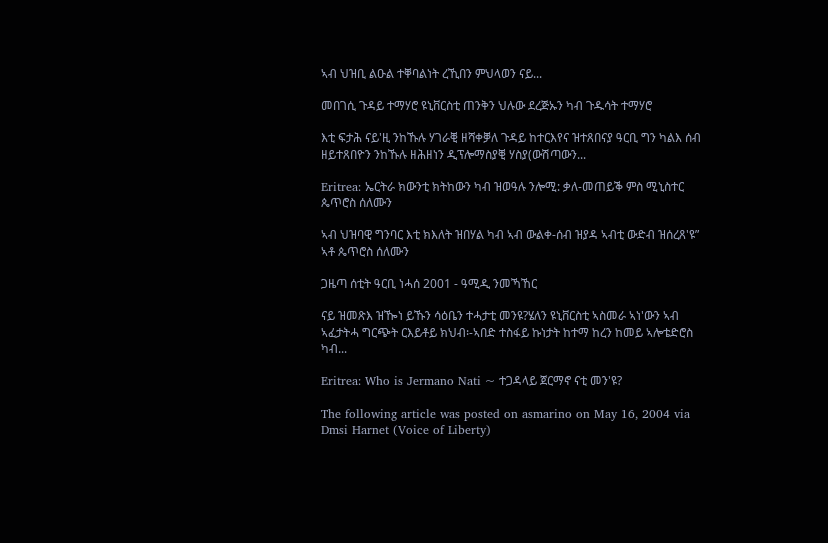ኣብ ህዝቢ ልዑል ተቐባልነት ረኺበን ምህላወን ናይ...

መበገሲ ጉዳይ ተማሃሮ ዩኒቨርስቲ ጠንቅን ህሉው ደረጅኡን ካብ ጉዱሳት ተማሃሮ

እቲ ፍታሕ ናይ'ዚ ንከኹሉ ሃገራቒ ዘሻቀቓለ ጉዳይ ከተርእየና ዝተጸበናያ ዓርቢ ግን ካልእ ሰብ ዘይተጸበዮን ንከኹሉ ዘሕዘነን ዲፕሎማስያቒ ሃስያ(ውሽጣውን...

Eritrea: ኤርትራ ክውንቲ ክትከውን ካብ ዝወዓሉ ንሎሚ: ቃለ-መጠይቕ ምስ ሚኒስተር ጴጥሮስ ሰለሙን

ኣብ ህዝባዊ ግንባር እቲ ክእለት ዝበሃል ካብ ኣብ ውልቀ-ሰብ ዝያዳ ኣብቲ ውድብ ዝሰረጸ'ዩ” ኣቶ ጴጥሮስ ሰለሙን

ጋዜጣ ሰቲት ዓርቢ ነሓሰ 2001 - ዓሚዲ ንመኻኸር

ናይ ዝመጽእ ዝዀነ ይኹን ሳዕቤን ተሓታቲ መንዩ?ሄለን ዩኒቨርስቲ ኣስመራ ኣነ'ውን ኣብ ኣፈታትሓ ግርጭት ርእይቶይ ክህብ፡-ኣበድ ተስፋይ ኩነታት ከተማ ከረን ከመይ ኣሎቴድሮስ ካብ...

Eritrea: Who is Jermano Nati ~ ተጋዳላይ ጀርማኖ ናቲ መን'ዩ?

The following article was posted on asmarino on May 16, 2004 via Dmsi Harnet (Voice of Liberty)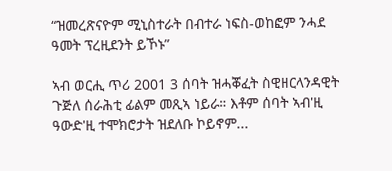“ዝመረጽናዮም ሚኒስተራት በብተራ ነፍስ-ወከፎም ንሓደ ዓመት ፕረዚደንት ይኾኑ”

ኣብ ወርሒ ጥሪ 2001 3 ሰባት ዝሓቖፈት ስዊዘርላንዳዊት ጉጅለ ሰራሕቲ ፊልም መጺኣ ነይራ። እቶም ሰባት ኣብ'ዚ ዓውድ'ዚ ተሞክሮታት ዝደለቡ ኮይኖም...